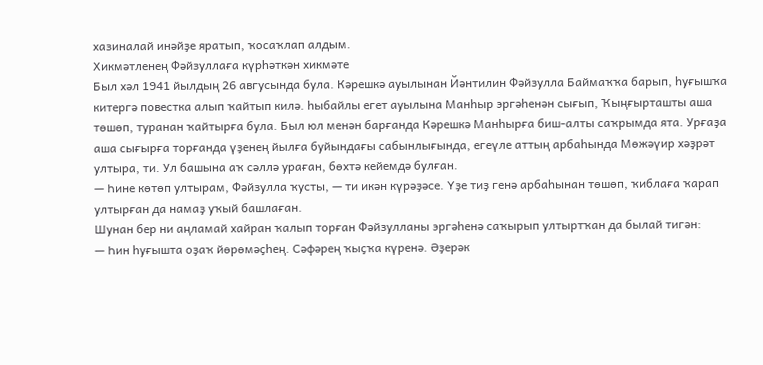хазиналай инәйҙе яратып, ҡосаҡлап алдым.
Хикмәтленең Фәйзуллаға күрһәткән хикмәте
Был хәл 1941 йылдың 26 авгусында була. Кәрешкә ауылынан Йәнтилин Фәйзулла Баймаҡҡа барып, һуғышҡа китергә повестка алып ҡайтып килә. һыбайлы егет ауылына Манһыр эргәһенән сығып, Ҡыңғырташты аша төшөп, туранан ҡайтырға була. Был юл менән барғанда Кәрешкә Манһырға биш-алты саҡрымда ята. Урғаҙа аша сығырға торғанда үҙенең йылға буйындағы сабынлығында, егеүле аттың арбаһында Мөжәүир хәҙрәт ултыра, ти. Ул башына аҡ сәллә ураған, бөхтә кейемдә булған.
— Һине көтөп ултырам, Фәйзулла ҡусты, — ти икән күрәҙәсе. Үҙе тиҙ генә арбаһынан төшөп, ҡиблаға ҡарап ултырған да намаҙ уҡый башлаған.
Шунан бер ни аңламай хайран ҡалып торған Фәйзулланы эргәһенә саҡырып ултыртҡан да былай тигән:
— Һин һуғышта оҙаҡ йөрөмәҫһең. Сәфәрең ҡыҫҡа күренә. Әҙерәк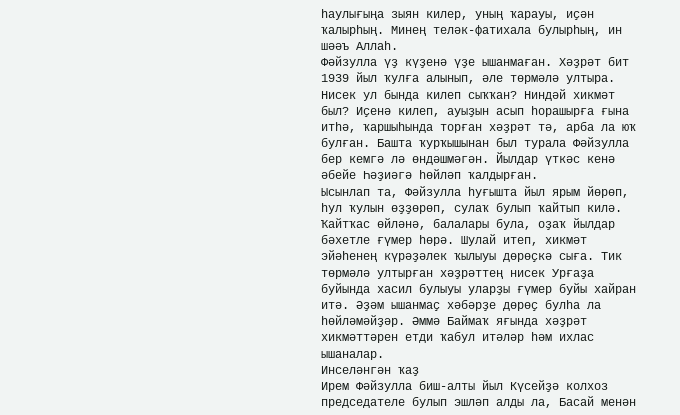һаулығыңа зыян килер, уның ҡарауы, иҫән ҡалырһың. Минең теләк-фатихала булырһың, ин шәәъ Аллаһ.
Фәйзулла үҙ күҙенә үҙе ышанмаған. Хәҙрәт бит 1939 йыл ҡулға алынып, әле төрмәлә ултыра. Нисек ул бында килеп сыҡҡан? Ниндәй хикмәт был? Иҫенә килеп, ауыҙын асып һорашырға ғына итһә, ҡаршыһында торған хәҙрәт тә, арба ла юҡ булған. Башта ҡурҡышынан был турала Фәйзулла бер кемгә лә өндәшмәгән. Йылдар үткәс кенә әбейе Һәҙиәгә һөйләп ҡалдырған.
Ысынлап та, Фәйзулла һуғышта йыл ярым йөрөп, һул ҡулын өҙҙөрөп, сулаҡ булып ҡайтып килә. Ҡайтҡас өйләнә, балалары була, оҙаҡ йылдар бәхетле ғүмер һөрә. Шулай итеп, хикмәт эйәһенең күрәҙәлек ҡылыуы дөрөҫкә сыға. Тик төрмәлә ултырған хәҙрәттең нисек Урғаҙа буйында хасил булыуы уларҙы ғүмер буйы хайран итә. Әҙәм ышанмаҫ хәбәрҙе дөрөҫ булһа ла һөйләмәйҙәр. Әммә Баймаҡ яғында хәҙрәт хикмәттәрен етди ҡабул итәләр һәм ихлас ышаналар.
Инселәнгән ҡаҙ
Ирем Фәйзулла биш-алты йыл Күсейҙә колхоз председателе булып эшләп алды ла, Басай менән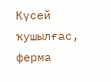Күсей ҡушылғас, ферма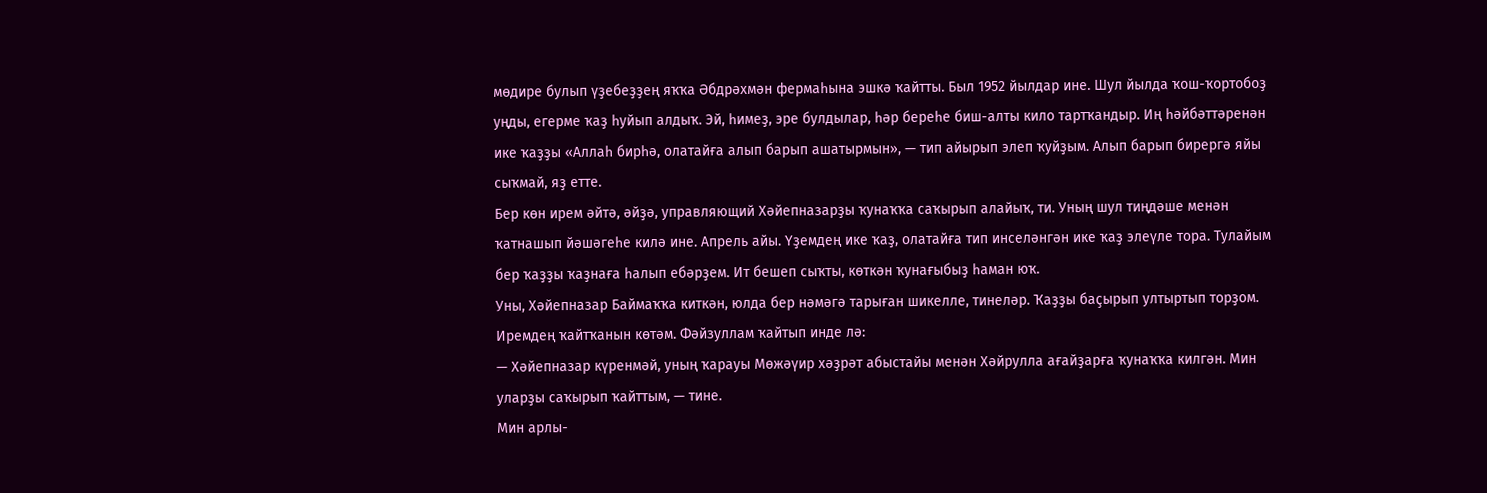мөдире булып үҙебеҙҙең яҡҡа Әбдрәхмән фермаһына эшкә ҡайтты. Был 1952 йылдар ине. Шул йылда ҡош-ҡортобоҙ уңды, егерме ҡаҙ һуйып алдыҡ. Эй, һимеҙ, эре булдылар, һәр береһе биш-алты кило тартҡандыр. Иң һәйбәттәренән ике ҡаҙҙы «Аллаһ бирһә, олатайға алып барып ашатырмын», — тип айырып элеп ҡуйҙым. Алып барып бирергә яйы сыҡмай, яҙ етте.
Бер көн ирем әйтә, әйҙә, управляющий Хәйепназарҙы ҡунаҡҡа саҡырып алайыҡ, ти. Уның шул тиңдәше менән ҡатнашып йәшәгеһе килә ине. Апрель айы. Үҙемдең ике ҡаҙ, олатайға тип инселәнгән ике ҡаҙ элеүле тора. Тулайым бер ҡаҙҙы ҡаҙнаға һалып ебәрҙем. Ит бешеп сыҡты, көткән ҡунағыбыҙ һаман юҡ.
Уны, Хәйепназар Баймаҡҡа киткән, юлда бер нәмәгә тарыған шикелле, тинеләр. Ҡаҙҙы баҫырып ултыртып торҙом. Иремдең ҡайтҡанын көтәм. Фәйзуллам ҡайтып инде лә:
— Хәйепназар күренмәй, уның ҡарауы Мөжәүир хәҙрәт абыстайы менән Хәйрулла ағайҙарға ҡунаҡҡа килгән. Мин уларҙы саҡырып ҡайттым, — тине.
Мин арлы-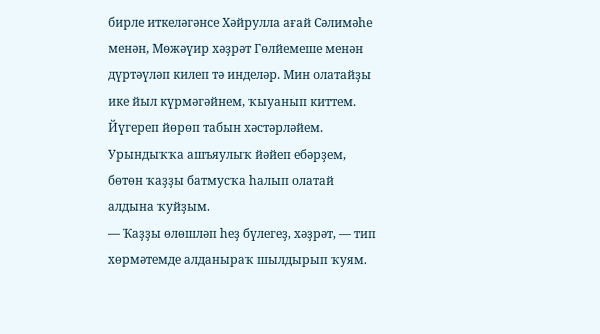бирле иткеләгәнсе Хәйрулла ағай Сәлимәһе менән, Мөжәүир хәҙрәт Гөлйемеше менән дүртәүләп килеп тә инделәр. Мин олатайҙы ике йыл күрмәгәйнем, ҡыуанып киттем. Йүгереп йөрөп табын хәстәрләйем. Урындыҡҡа ашъяулыҡ йәйеп ебәрҙем, бөтөн ҡаҙҙы батмусҡа һалып олатай алдына ҡуйҙым.
— Ҡаҙҙы өлөшләп һеҙ бүлегеҙ, хәҙрәт, — тип хөрмәтемде алданыраҡ шылдырып ҡуям.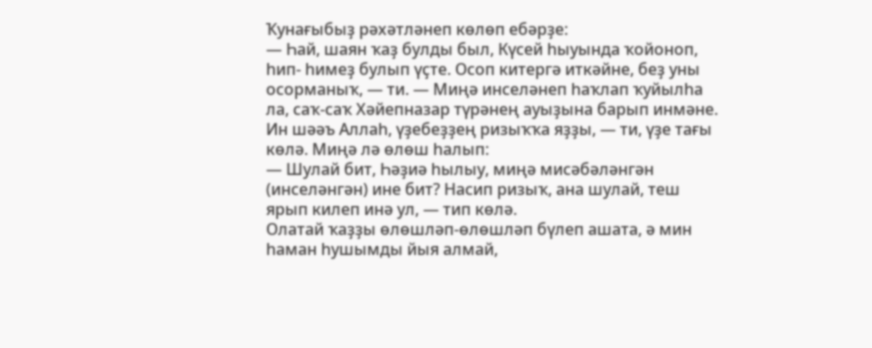Ҡунағыбыҙ рәхәтләнеп көлөп ебәрҙе:
— Һай, шаян ҡаҙ булды был, Күсей һыуында ҡойоноп, һип- һимеҙ булып үҫте. Осоп китергә иткәйне, беҙ уны осорманыҡ, — ти. — Миңә инселәнеп һаҡлап ҡуйылһа ла, саҡ-саҡ Хәйепназар түрәнең ауыҙына барып инмәне. Ин шәәъ Аллаһ, үҙебеҙҙең ризыҡҡа яҙҙы, — ти, үҙе тағы көлә. Миңә лә өлөш һалып:
— Шулай бит, Һәҙиә һылыу, миңә мисәбәләнгән (инселәнгән) ине бит? Насип ризыҡ, ана шулай, теш ярып килеп инә ул, — тип көлә.
Олатай ҡаҙҙы өлөшләп-өлөшләп бүлеп ашата, ә мин һаман һушымды йыя алмай,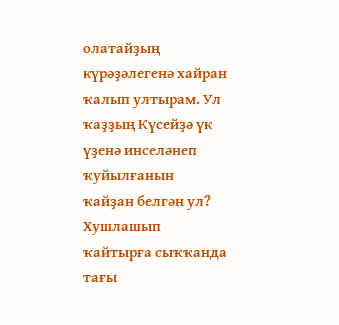олатайҙың күрәҙәлегенә хайран ҡалып ултырам. Ул ҡаҙҙың Күсейҙә үк үҙенә инселәнеп ҡуйылғанын ҡайҙан белгән ул?
Хушлашып ҡайтырға сыҡҡанда тағы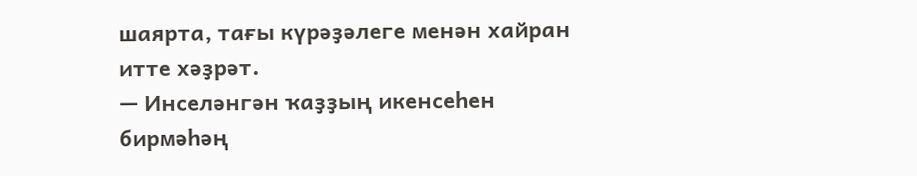шаярта, тағы күрәҙәлеге менән хайран итте хәҙрәт.
— Инселәнгән ҡаҙҙың икенсеһен бирмәһәң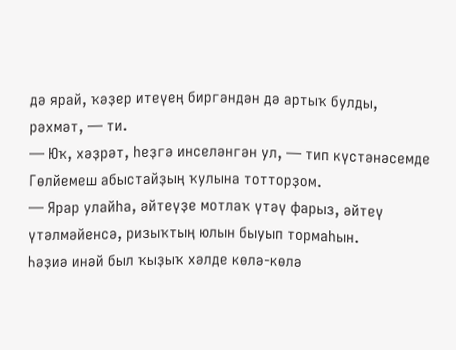дә ярай, ҡәҙер итеүең биргәндән дә артыҡ булды, рәхмәт, — ти.
— Юҡ, хәҙрәт, һеҙгә инселәнгән ул, — тип күстәнәсемде Гөлйемеш абыстайҙың ҡулына тотторҙом.
— Ярар улайһа, әйтеүҙе мотлаҡ үтәү фарыз, әйтеү үтәлмәйенсә, ризыҡтың юлын быуып тормаһын.
Һәҙиә инәй был ҡыҙыҡ хәлде көлә-көлә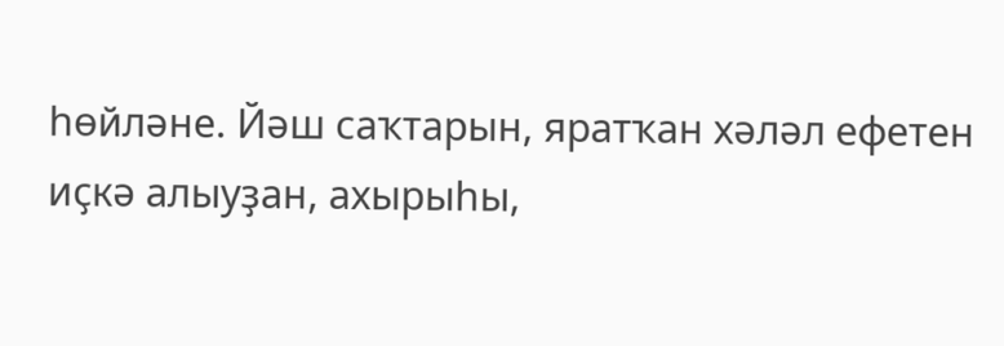һөйләне. Йәш саҡтарын, яратҡан хәләл ефетен иҫкә алыуҙан, ахырыһы,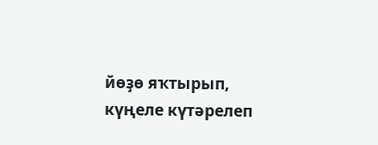йөҙө яҡтырып, күңеле күтәрелеп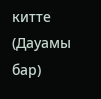китте (Дауамы бар)